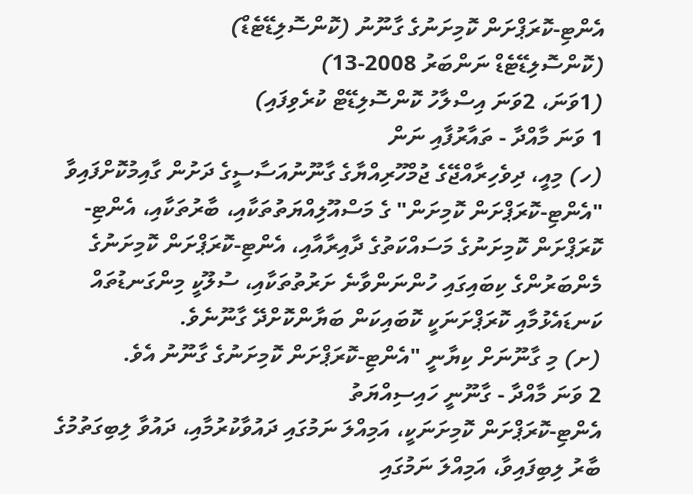އެންޓި-ކޮރަޕްށަން ކޮމިށަނުގެ ގާނޫނު (ކޮންސޮލިޑޭޓެޑް)
(ކޮންސޮލިޑޭޓެޑް ނަންބަރު 2008-13)
(1ވަނަ، 2ވަނަ އިސްލާހު ކޮންސޮލިޑޭޓް ކުރެވިފައި)
1 ވަނަ މާއްދާ - ތައާރުފާއި ނަން
(ހ) މިއީ، ދިވެހިރާއްޖޭގެ ޖުމްހޫރިއްޔާގެ ގާނޫނުއަސާސީގެ ދަށުން ގާއިމުކޮށްފައިވާ "އެންޓި-ކޮރަޕްށަން ކޮމިށަން" ގެ މަސްއޫލިއްޔަތުތަކާއި، ބާރުތަކާއި، އެންޓި-ކޮރަޕްށަން ކޮމިށަނުގެ މަސައްކަތުގެ ދާއިރާއާއި، އެންޓި-ކޮރަޕްށަން ކޮމިށަނުގެ މެންބަރުންގެ ކިބައިގައި ހުންނަންވާނެ ށަރުތުތަކާއި، ސުލޫކީ މިންގަނޑުތައް ކަނޑައެޅުމާއި ކޮރަޕްށަނަކީ ކޮބައިކަން ބަޔާންކޮށްދޭ ގާނޫނެވެ.
(ށ) މި ގާނޫނަށް ކިޔާނީ "އެންޓި-ކޮރަޕްށަން ކޮމިށަނުގެ ގާނޫނު އެވެ.
2 ވަނަ މާއްދާ - ގާނޫނީ ހައިސިއްޔަތު
އެންޓި-ކޮރަޕްށަން ކޮމިށަނަކީ، އަމިއްލަ ނަމުގައި ދައުވާކުރުމާއި، ދައުވާ ލިބިގަތުމުގެ ބާރު ލިބިފައިވާ، އަމިއްލަ ނަމުގައި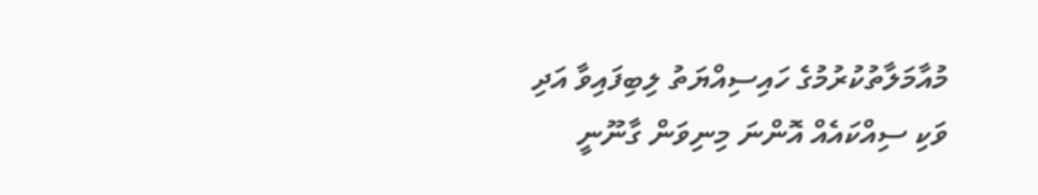މުއާމަލާތުކުރުމުގެ ހައިސިއްޔަތު ލިބިފައިވާ އަދި ވަކި ސިއްކައެއް އޮންނަ މިނިވަން ގާނޫނީ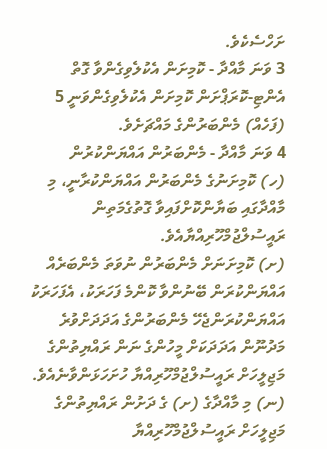ށަހްސެކެވެ.
3 ވަނަ މާއްދާ - ކޮމިށަން އެކުލެވިގެންވާ ގޮތް
އެންޓި-ކޮރަޕްށަން ކޮމިށަން އެކުލެވިގެންވަނީ 5 (ފަހެއް) މެންބަރުންގެ މައްޗަށެވެ.
4 ވަނަ މާއްދާ - މެންބަރުން އައްޔަންކުރުން
(ހ) ކޮމިށަނުގެ މެންބަރުން އައްޔަންކުރާނީ، މި މާއްދާގައި ބަޔާންކޮށްފައިވާ ގޮތުގެމަތިން ރައީސުލްޖުމްހޫރިއްޔާއެވެ.
(ށ) ކޮމިށަނަށް މެންބަރުން ނުވަތަ މެންބަރެއް އައްޔަންކުރަން ބޭނުންވާ ކޮންމެ ފަހަރަކު، އެފަހަރަކު އައްޔަންކުރަންޖެހޭ މެންބަރުންގެ އަދަދަށްވުރެ މަދުނޫން އަދަދަކަށް މީހުންގެ ނަން ރައްޔިތުންގެ މަޖިލީހަށް ރައީސުލްޖުމްހޫރިއްޔާ ހުށަހަޅަންވާނެއެވެ.
(ނ) މި މާއްދާގެ (ށ) ގެ ދަށުން ރައްޔިތުންގެ މަޖިލީހަށް ރައީސުލްޖުމްހޫރިއްޔާ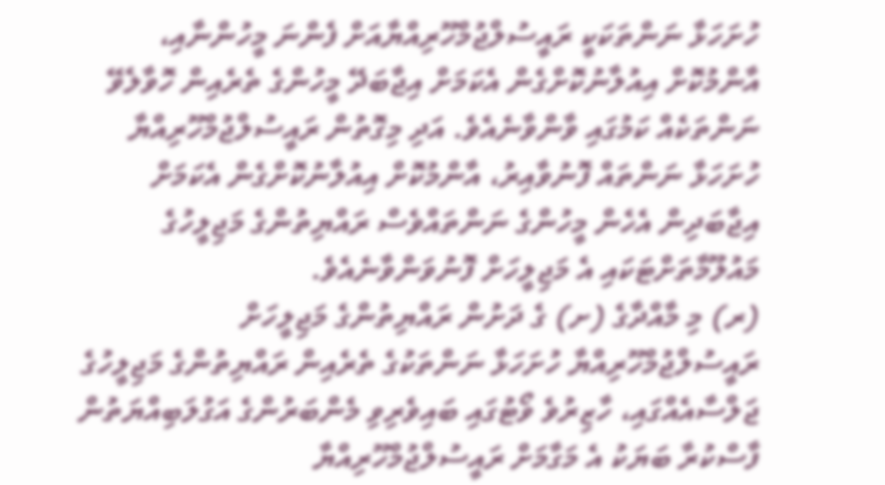ހުށަހަޅާ ނަންތަކަކީ ރައީސުލްޖުމްހޫރިއްޔާއަށް ފެންނަ މީހުންނާއި، އާންމުކޮށް އިއުލާނުކޮށްގެން އެކަމަށް އިޖާބަދޭ މީހުންގެ ތެރެއިން ހޮވާލެވޭ ނަންތަކެއް ކަމުގައި ވާންވާނެއެވެ. އަދި މިގޮތުން ރައީސުލްޖުމްހޫރިއްޔާ ހުށަހަޅާ ނަންތައް ފޮނުވާއިރު، އާންމުކޮށް އިއުލާނުކޮށްގެން އެކަމަށް އިޖާބަދިން އެހެން މީހުންގެ ނަންތައްވެސް ރައްޔިތުންގެ މަޖިލީހުގެ މައުލޫމާތަށްޓަކައި އެ މަޖިލީހަށް ފޮނުވަންވާނެއެވެ.
(ރ) މި މާއްދާގެ (ށ) ގެ ދަށުން ރައްޔިތުންގެ މަޖިލީހަށް ރައީސުލްޖުމްހޫރިއްޔާ ހުށަހަޅާ ނަންތަކުގެ ތެރެއިން ރައްޔިތުންގެ މަޖިލީހުގެ ޖަލްސާއެއްގައި، ހާޒިރުވެ ވޯޓުގައި ބައިވެރިވި މެންބަރުންގެ އަގުލަބިއްޔަތުން ފާސްކުރާ ބަޔަކު އެ މަގާމަށް ރައީސުލްޖުމްހޫރިއްޔާ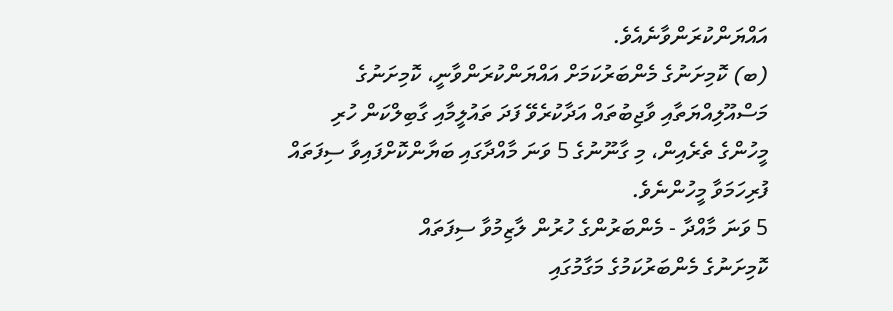އައްޔަންކުރަންވާނެއެވެ.
(ބ) ކޮމިށަނުގެ މެންބަރުކަމަށް އައްޔަންކުރަންވާނީ، ކޮމިށަނުގެ މަސްއޫލިއްޔަތާއި ވާޖިބުތައް އަދާކުރެވޭ ފަދަ ތައުލީމާއި ގާބިލްކަން ހުރި މީހުންގެ ތެރެއިން، މި ގާނޫނުގެ 5 ވަނަ މާއްދާގައި ބަޔާންކޮށްފައިވާ ސިފަތައް ފުރިހަމަވާ މީހުންނެވެ.
5 ވަނަ މާއްދާ - މެންބަރުންގެ ހުރުން ލާޒިމުވާ ސިފަތައް
ކޮމިށަނުގެ މެންބަރުކަމުގެ މަގާމުގައި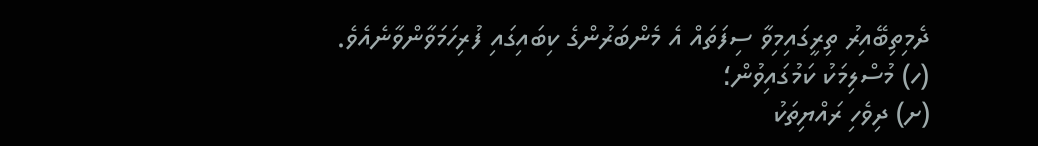ދެމިތިބޭއިރު ތިރީގައިމިވާ ސިފަތައް އެ މެންބަރުންގެ ކިބައިގައި ފުރިހަމަވާންވާނެއެވެ.
(ހ) މުސްލިމަކު ކަމުގައިވުން؛
(ށ) ދިވެހި ރައްޔިތަކު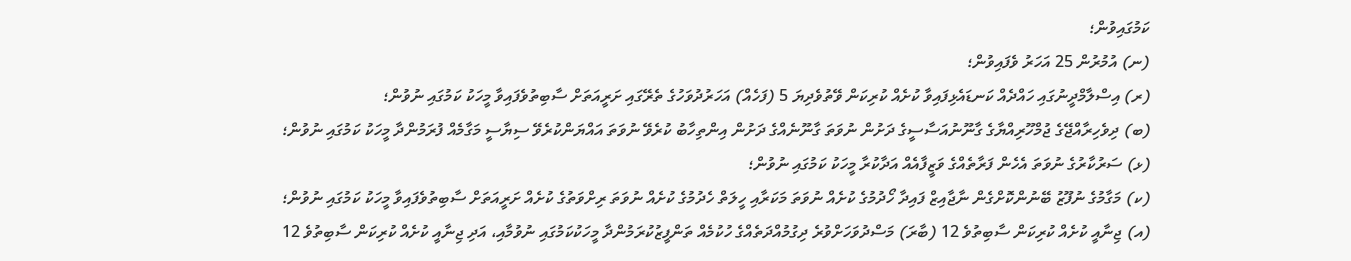ކަމުގައިވުން؛
(ނ) އުމުރުން 25 އަހަރު ވެފައިވުން؛
(ރ) އިސްލާމްދީނުގައި ހައްދެއް ކަނޑައެޅިފައިވާ ކުށެއް ކުރިކަން ވޭތުވެދިޔަ 5 (ފަހެއް) އަހަރުދުވަހުގެ ތެރޭގައި ށަރީއަތަށް ސާބިތުވެފައިވާ މީހަކު ކަމުގައި ނުވުން؛
(ބ) ދިވެހިރާއްޖޭގެ ޖުމްހޫރިއްޔާގެ ގާނޫނުއަސާސީގެ ދަށުން ނުވަތަ ގާނޫނެއްގެ ދަށުން އިންތިހާބު ކުރެވޭ ނުވަތަ އައްޔަންކުރެވޭ ސިޔާސީ މަގާމެއް ފުރަމުންދާ މީހަކު ކަމުގައި ނުވުން؛
(ޅ) ސަރުކާރުގެ ނުވަތަ އެހެން ފަރާތެއްގެ ވަޒީފާއެއް އަދާކުރާ މީހަކު ކަމުގައި ނުވުން؛
(ކ) މަގާމުގެ ނުފޫޒު ބޭނުންކޮށްގެން ނާޖާއިޒް ފައިދާ ހޯދުމުގެ ކުށެއް ނުވަތަ މަކަރާއި ހީލަތް ހެދުމުގެ ކުށެއް ނުވަތަ ރިށްވަތުގެ ކުށެއް ށަރީއަތަށް ސާބިތުވެފައިވާ މީހަކު ކަމުގައި ނުވުން؛
(އ) ޖިނާއީ ކުށެއް ކުރިކަން ސާބިތުވެ 12 (ބާރަ) މަސްދުވަހަށްވުރެ ދިގުމުއްދަތެއްގެ ހުކުމެއް ތަންފީޒުކުރަމުންދާ މީހަކުކަމުގައި ނުވުމާއި، އަދި ޖިނާއީ ކުށެއް ކުރިކަން ސާބިތުވެ 12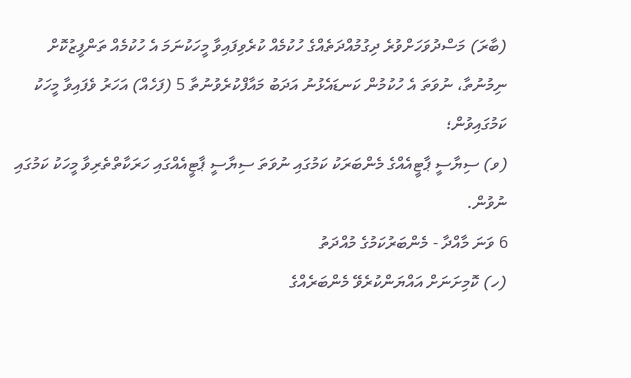(ބާރަ) މަސްދުވަހަށްވުރެ ދިގުމުއްދަތެއްގެ ހުކުމެއް ކުރެވިފައިވާ މީހަކުނަމަ އެ ހުކުމެއް ތަންފީޒުކޮށް ނިމުނުތާ، ނުވަތަ އެ ހުކުމުން ކަނޑައެޅުނު އަދަބު މައާފްކުރެވުނުތާ 5 (ފަހެއް) އަހަރު ވެފައިވާ މީހަކު ކަމުގައިވުން؛
(ވ) ސިޔާސީ ޕާޓީއެއްގެ މެންބަރަކު ކަމުގައި ނުވަތަ ސިޔާސީ ޕާޓީއެއްގައި ހަރަކާތްތެރިވާ މީހަކު ކަމުގައި ނުވުން.
6 ވަނަ މާއްދާ - މެންބަރުކަމުގެ މުއްދަތު
(ހ) ކޮމިށަނަށް އައްޔަންކުރެވޭ މެންބަރެއްގެ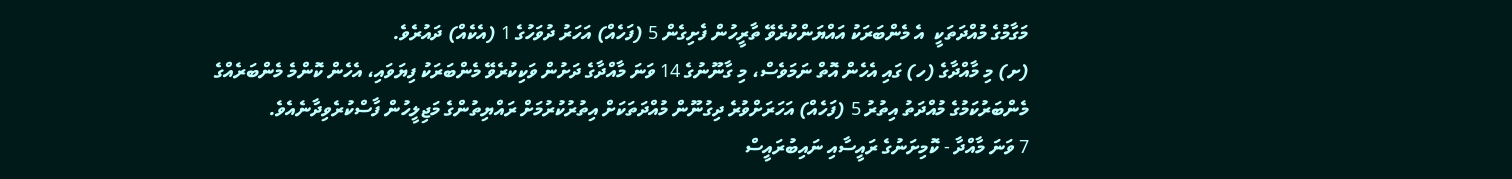މަގާމުގެ މުއްދަތަކީ  އެ މެންބަރަކު އައްޔަންކުރެވޭ ތާރީހުން ފެށިގެން 5 (ފަހެއް) އަހަރު ދުވަހުގެ 1 (އެކެއް) ދައުރެވެ.
(ށ) މި މާއްދާގެ (ހ) ގައި އެހެން އޮތް ނަމަވެސް، މި ގާނޫނުގެ 14 ވަނަ މާއްދާގެ ދަށުން ވަކިކުރެވޭ މެންބަރަކު ފިޔަވައި، އެހެން ކޮންމެ މެންބަރެއްގެ މެންބަރުކަމުގެ މުއްދަތު އިތުރު 5 (ފަހެއް) އަހަރަށްވުރެ ދިގުނޫން މުއްދަތަކަށް އިތުރުކުރުމަށް ރައްޔިތުންގެ މަޖިލީހުން ފާސްކުރެވިދާނެއެވެ.
7 ވަނަ މާއްދާ - ކޮމިށަނުގެ ރައީސާއި ނައިބުރައީސް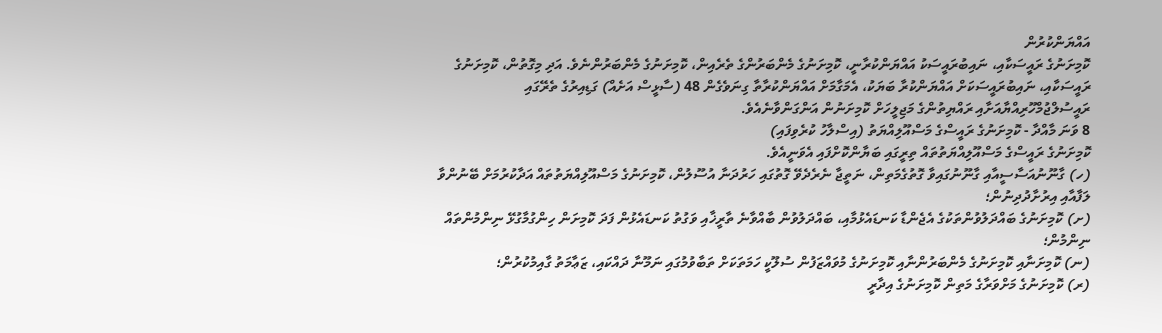އައްޔަންކުރުން
ކޮމިށަނުގެ ރައީސަކާއި، ނައިބުރައީސަކު އައްޔަންކުރާނީ، ކޮމިށަނުގެ މެންބަރުންގެ ތެރެއިން، ކޮމިށަނުގެ މެންބަރުންނެވެ. އަދި މިގޮތުން، ކޮމިށަނުގެ ރައީސަކާއި، ނައިބުރައީސަކަށް އައްޔަންކުރާ ބަޔަކު، އެމަގާމަށް އައްޔަންކުރާތާ ގިނަވެގެން 48 (ސާޅީސް އަށެއް) ގަޑިއިރުގެ ތެރޭގައި ރައީސުލްޖުމްހޫރިއްޔާއަށާއި ރައްޔިތުންގެ މަޖިލީހަށް ކޮމިށަނުން އަންގަންވާނެއެވެ.
8 ވަނަ މާއްދާ - ކޮމިށަނުގެ ރައީސްގެ މަސްއޫލިއްޔަތު (އިސްލާހު ކުރެވިފައި)
ކޮމިށަނުގެ ރައީސްގެ މަސްއޫލިއްޔަތުތައް ތިރީގައި ބަޔާންކޮށްފައި އެވަނީއެވެ.
(ހ) ގާނޫނުއަސާސީއާއި ގާނޫނުގައިވާ ގޮތުގެމަތިން، ނަތީޖާ ނެރެދެވޭ ގޮތުގައި ހަރުދަނާ އުސޫލުން، ކޮމިށަނުގެ މަސްއޫލިއްޔަތުތައް އަދާކުރުމަށް ބޭނުންވާ ލަފާއާއި އިރުށާދުދިނުން؛
(ށ) ކޮމިށަނުގެ ބައްދަލުވުންތަކުގެ އެޖެންޑާ ކަނޑައެޅުމާއި، ބައްދަލުވުން ބާއްވާނެ ތާރީޚާއި ވަގުތު ކަނޑައެޅުން ފަދަ ކޮމިށަން ހިންގުމާގުޅޭ ނިންމުންތައް ނިންމުން؛
(ނ) ކޮމިށަނާއި ކޮމިށަނުގެ މެންބަރުންނާއި ކޮމިށަނުގެ މުވައްޒަފުން ސުލޫކީ ހަމަތަކަށް ތަބާވުމުގައި ނަމޫނާ ދައްކައި، ޒަޢާމަތު ގާއިމުކުރުން؛
(ރ) ކޮމިށަނުގެ މަށްވަރާގެ މަތިން ކޮމިށަނުގެ އިދާރީ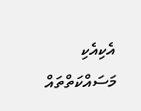އެކިއެކި މަސައްކަތްތައް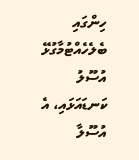ހިންގައި ބެލެހެއްޓުމާގުޅޭ އުސޫލު ކަނޑައަޅައި، އެ އުސޫލާ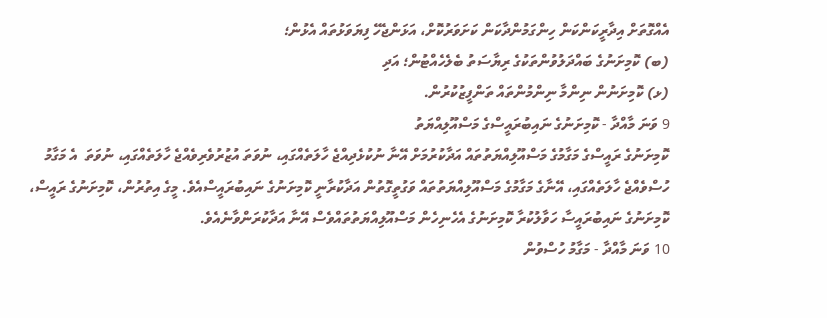އެއްގޮތަށް އިދާރީކަންކަން ހިންގަމުންދާކަން ކަށަވަރުކޮށް، އަޅަންޖެހޭ ފިޔަވަޅުތައް އެޅުން؛
(ބ) ކޮމިށަނުގެ ބައްދަލުވުންތަކުގެ ރިޔާސަތު ބެލެހެއްޓުން؛ އަދި
(ޅ) ކޮމިށަނުން ނިންމާ ނިންމުންތައް ތަންފީޒުކުރުން.
9 ވަނަ މާއްދާ - ކޮމިށަނުގެ ނައިބުރައީސްގެ މަސްއޫލިއްޔަތު
ކޮމިށަނުގެ ރައީސްގެ މަގާމުގެ މަސްއޫލިއްޔަތުތައް އަދާކުރުމަށް އޭނާ ނުކުޅެދިއްޖެ ހާލަތެއްގައި، ނުވަތަ އުޒުރުވެރިވެއްޖެ ހާލަތެއްގައި، ނުވަތަ  އެ މަގާމު ހުސްވެއްޖެ ހާލަތެއްގައި، އޭނާގެ މަގާމުގެ މަސްއޫލިއްޔަތުތައް ވަގުތީގޮތުން އަދާކުރާނީ ކޮމިށަނުގެ ނައިބުރައީސްއެވެ. މީގެ އިތުރުން، ކޮމިށަނުގެ ރައީސް، ކޮމިށަނުގެ ނައިބުރައީސާ ހަވާލުކުރާ ކޮމިށަނުގެ އެހެނިހެން މަސްއޫލިއްޔަތުތައްވެސް އޭނާ އަދާކުރަންވާނެއެވެ.
10 ވަނަ މާއްދާ - މަގާމު ހުސްވުން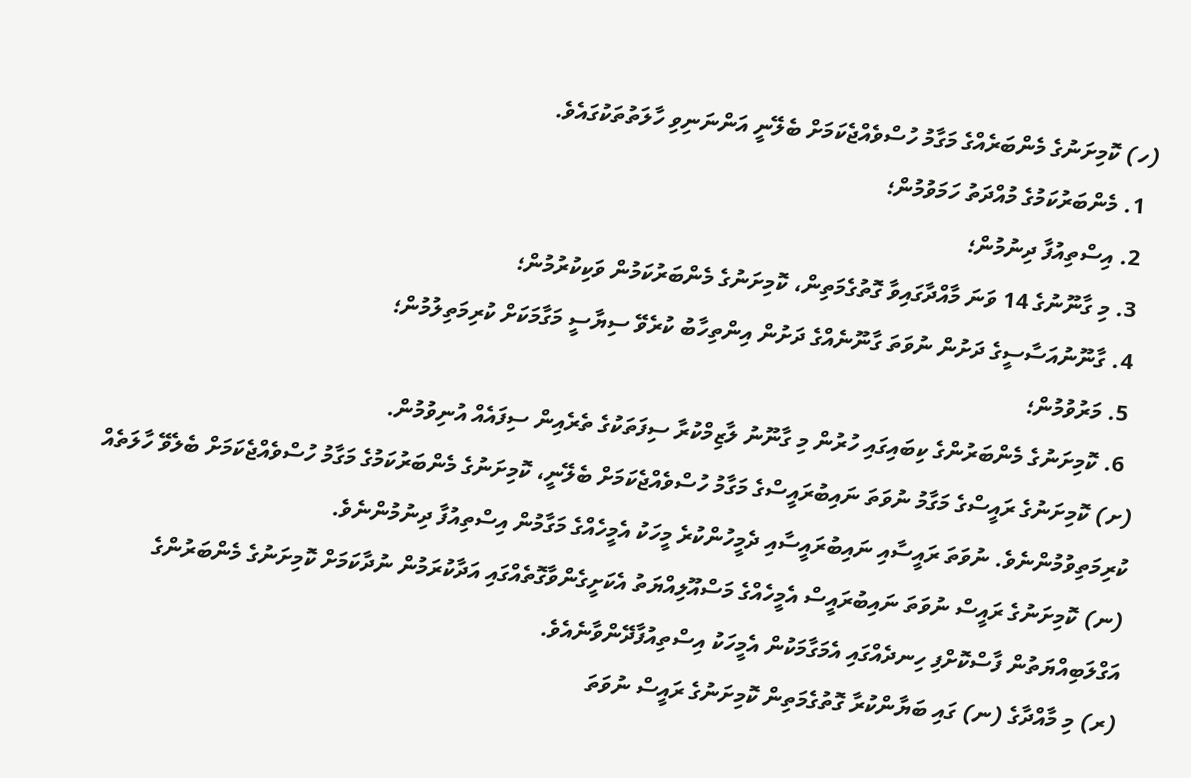(ހ) ކޮމިށަނުގެ މެންބަރެއްގެ މަގާމު ހުސްވެއްޖެކަމަށް ބެލޭނީ އަންނަނިވި ހާލަތުތަކުގައެވެ.
  1. މެންބަރުކަމުގެ މުއްދަތު ހަމަވުމުން؛
  2. އިސްތިއުފާ ދިނުމުން؛
  3. މި ގާނޫނުގެ 14 ވަނަ މާއްދާގައިވާ ގޮތުގެމަތިން، ކޮމިށަނުގެ މެންބަރުކަމުން ވަކިކުރުމުން؛
  4. ގާނޫނުއަސާސީގެ ދަށުން ނުވަތަ ގާނޫނެއްގެ ދަށުން އިންތިހާބު ކުރެވޭ ސިޔާސީ މަގާމަކަށް ކުރިމަތިލުމުން؛
  5. މަރުވުމުން؛
  6. ކޮމިށަނުގެ މެންބަރުންގެ ކިބައިގައި ހުރުން މި ގާނޫނު ލާޒިމްކުރާ ސިފަތަކުގެ ތެރެއިން ސިފައެއް އުނިވުމުން.
(ށ) ކޮމިށަނުގެ ރައީސްގެ މަގާމު ނުވަތަ ނައިބުރައީސްގެ މަގާމު ހުސްވެއްޖެކަމަށް ބެލޭނީ، ކޮމިށަނުގެ މެންބަރުކަމުގެ މަގާމު ހުސްވެއްޖެކަމަށް ބެލެވޭ ހާލަތެއް ކުރިމަތިވުމުންނެވެ. ނުވަތަ ރައީސާއި ނައިބުރައީސާއި ދެމީހުންކުރެ މީހަކު އެމީހެއްގެ މަގާމުން އިސްތިއުފާ ދިނުމުންނެވެ.
(ނ) ކޮމިށަނުގެ ރައީސް ނުވަތަ ނައިބުރައީސް އެމީހެއްގެ މަސްއޫލިއްޔަތު އެކަށީގެންވާގޮތެއްގައި އަދާކުރަމުން ނުދާކަމަށް ކޮމިށަނުގެ މެންބަރުންގެ އަގްލަބިއްޔަތުން ފާސްކޮށްފި ހިނދެއްގައި އެމަގާމަކުން އެމީހަކު އިސްތިއުފާދޭންވާނެއެވެ.
(ރ) މި މާއްދާގެ (ނ) ގައި ބަޔާންކުރާ ގޮތުގެމަތިން ކޮމިށަނުގެ ރައީސް ނުވަތަ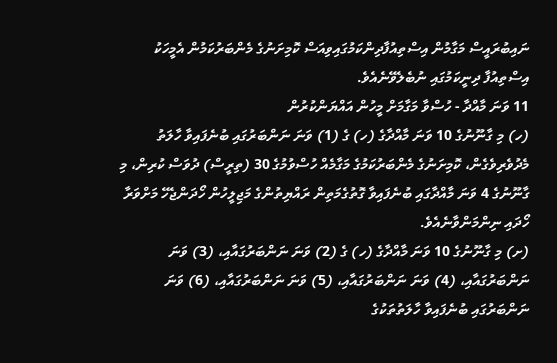ނައިބުރައީސް މަގާމުން އިސްތިއުފާދިންކަމުގައިވިއަސް ކޮމިށަނުގެ މެންބަރުކަމުން އެމީހަކު އިސްތިއުފާ ދިނީކަމުގައި ނުބެލެވޭނެއެވެ.
11 ވަނަ މާއްދާ - ހުސްވާ މަގާމަށް މީހުން އައްޔަންކުރުން
(ހ) މި ގާނޫނުގެ 10 ވަނަ މާއްދާގެ (ހ) ގެ (1) ވަނަ ނަންބަރުގައި ބުނެފައިވާ ހާލަތު މެދުވެރިވެގެން، ކޮމިށަނުގެ މެންބަރުކަމުގެ މަގާމެއް ހުސްވުމުގެ 30 (ތިރީސް) ދުވަސް ކުރިން، މި ގާނޫނުގެ 4 ވަނަ މާއްދާގައި ބުނެފައިވާ ގޮތުގެމަތިން ރައްޔިތުންގެ މަޖިލީހުން ހޯދަންޖެހޭ މަށްވަރާ ހޯދައި ނިންމަންވާނެއެވެ.
(ށ) މި ގާނޫނުގެ 10 ވަނަ މާއްދާގެ (ހ) ގެ (2) ވަނަ ނަންބަރުގައާއި، (3) ވަނަ ނަންބަރުގައާއި، (4) ވަނަ ނަންބަރުގައާއި، (5) ވަނަ ނަންބަރުގައާއި، (6) ވަނަ ނަންބަރުގައި ބުނެފައިވާ ހާލަތުތަކުގެ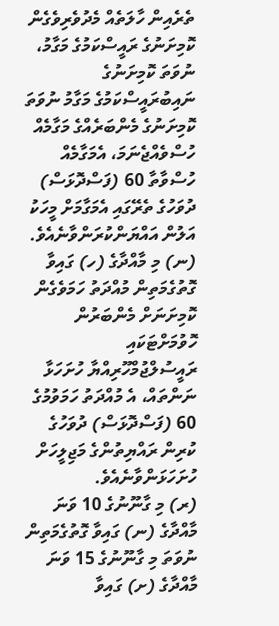ތެރެއިން ހާލަތެއް މެދުވެރިވެގެން ކޮމިށަނުގެ ރައީސްކަމުގެ މަގާމު، ނުވަތަ ކޮމިށަނުގެ ނައިބުރައީސްކަމުގެ މަގާމު ނުވަތަ ކޮމިށަނުގެ މެންބަރެއްގެ މަގާމެއް ހުސްވެއްޖެނަމަ، އެމަގާމެއް ހުސްވާތާ 60 (ފަސްދޮޅަސް) ދުވަހުގެ ތެރޭގައި އެމަގާމަށް މީހަކު އަލުން އައްޔަންކުރަންވާނެއެވެ.
(ނ) މި މާއްދާގެ (ހ) ގައިވާ ގޮތުގެމަތިން މުއްދަތު ހަމަވެގެން ކޮމިށަނަށް މެންބަރުން ހޮވުމަށްޓަކައި ރައީސުލްޖުމްހޫރިއްޔާ ހުށަހަޅާ ނަންތައް، އެ މުއްދަތު ހަމަވުމުގެ 60 (ފަސްދޮޅަސް) ދުވަހުގެ ކުރިން ރައްޔިތުންގެ މަޖިލީހަށް ހުށަހަޅަންވާނެއެވެ.
(ރ) މި ގާނޫނުގެ 10 ވަނަ މާއްދާގެ (ނ) ގައިވާ ގޮތުގެމަތިން ނުވަތަ މި ގާނޫނުގެ 15 ވަނަ މާއްދާގެ (ށ) ގައިވާ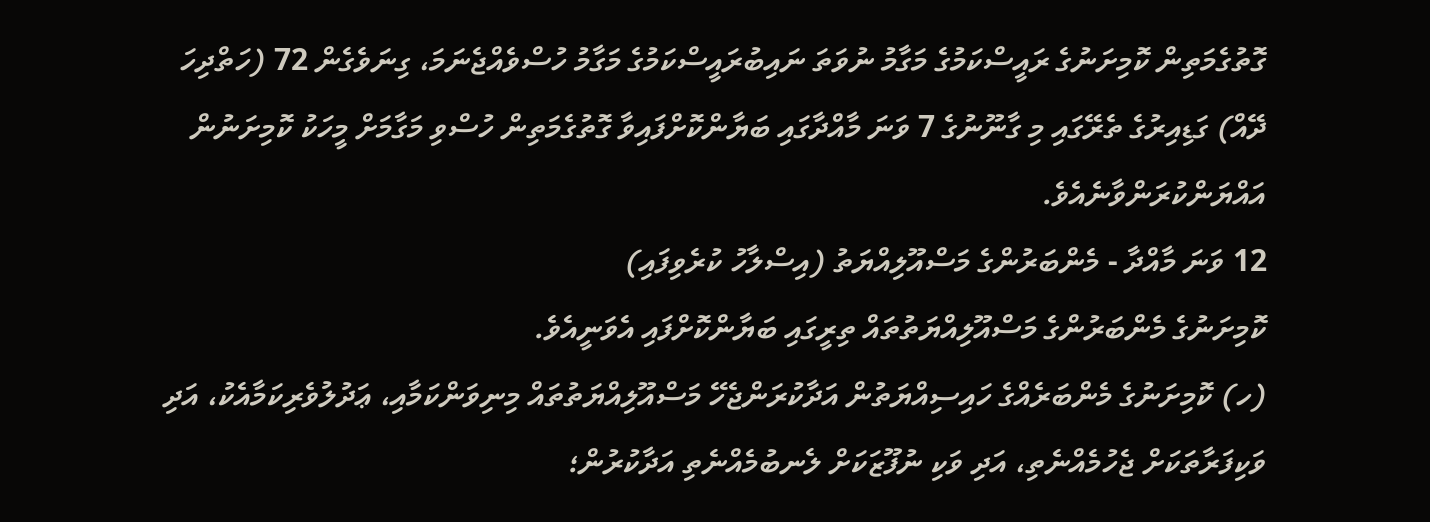ގޮތުގެމަތިން ކޮމިށަނުގެ ރައީސްކަމުގެ މަގާމު ނުވަތަ ނައިބުރައީސްކަމުގެ މަގާމު ހުސްވެއްޖެނަމަ، ގިނަވެގެން 72 (ހަތްދިހަ ދޭއް) ގަޑިއިރުގެ ތެރޭގައި މި ގާނޫނުގެ 7 ވަނަ މާއްދާގައި ބަޔާންކޮށްފައިވާ ގޮތުގެމަތިން ހުސްވި މަގާމަށް މީހަކު ކޮމިށަނުން އައްޔަންކުރަންވާނެއެވެ.
12 ވަނަ މާއްދާ - މެންބަރުންގެ މަސްއޫލިއްޔަތު (އިސްލާހު ކުރެވިފައި)
ކޮމިށަނުގެ މެންބަރުންގެ މަސްއޫލިއްޔަތުތައް ތިރީގައި ބަޔާންކޮށްފައި އެވަނީއެވެ.
(ހ) ކޮމިށަނުގެ މެންބަރެއްގެ ހައިސިއްޔަތުން އަދާކުރަންޖެހޭ މަސްއޫލިއްޔަތުތައް މިނިވަންކަމާއި، ޢަދުލުވެރިކަމާއެކު، އަދި ވަކިފަރާތަކަށް ޖެހުމެއްނެތި، އަދި ވަކި ނުފޫޒަކަށް ލެނބުމެއްނެތި އަދާކުރުން؛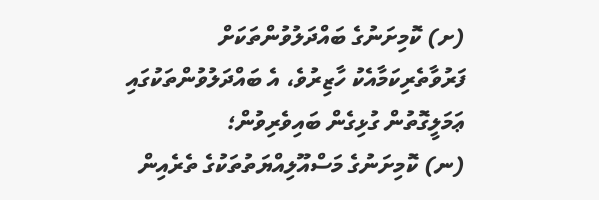(ށ) ކޮމިށަނުގެ ބައްދަލުވުންތަކަށް ފަރުވާތެރިކަމާއެކު ހާޒިރުވެ، އެ ބައްދަލުވުންތަކުގައި ޢަމަލީގޮތުން ގުޅިގެން ބައިވެރިވުން؛
(ނ) ކޮމިށަނުގެ މަސްއޫލިއްޔަތުތަކުގެ ތެރެއިން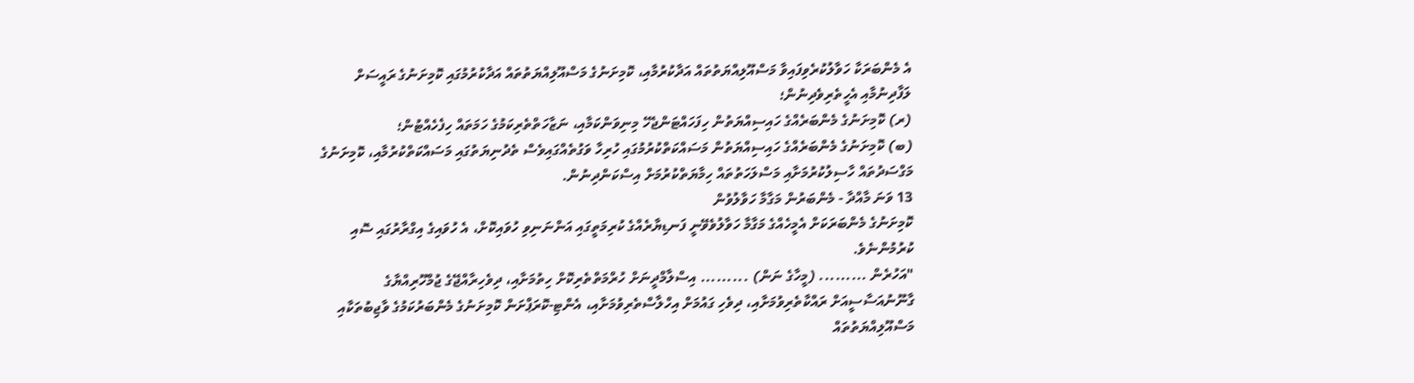އެ މެންބަރަކާ ހަވާލުކުރެވިފައިވާ މަސްއޫލިއްޔަތުތައް އަދާކުރުމާއި، ކޮމިށަނުގެ މަސްއޫލިއްޔަތުތައް އަދާކުރުމުގައި ކޮމިށަނުގެ ރައީސަށް ލަފާދިނުމާއި އެހީތެރިވެދިނުން؛
(ރ) ކޮމިށަނުގެ މެންބަރެއްގެ ހައިސިއްޔަތުން ހިފަހައްޓަންޖެހޭ މިނިވަންކަމާއި، ނަޒާހަތްތެރިކަމުގެ ހަމަތައް ހިފެހެއްޓުން؛
(ބ) ކޮމިށަނުގެ މެންބަރެއްގެ ހައިސިއްޔަތުން މަސައްކަތްކުރުމުގައި ހުރިހާ ވަގުތެއްގައިވެސް ތެދުނިޔަތުގައި މަސައްކަތްކުރުމާއި، ކޮމިށަނުގެ މަގްސަދުތައް ހާސިލުކުރުމަށާއި މަސްލަހަތުތައް ހިމާޔަތްކުރުމަށް އިސްކަންދިނުން.
13 ވަނަ މާއްދާ - މެންބަރުން މަގާމާ ހަވާލުވުން
ކޮމިށަނުގެ މެންބަރަކަށް އެމީހެއްގެ މަގާމާ ހަވާލުވެވޭނީ ފަނޑިޔާރެއްގެ ކުރިމަތީގައި އަންނަނިވި ހުވައިކޮށް، އެ ހުވައިގެ އިގްރާރުގައި ސޮއި ކުރުމުންނެވެ.
"އަހުރެން ......... (މީހާގެ ނަން) ......... އިސްލާމްދީނަށް ހުރްމަތްތެރިކޮށް ހިތުމަށާއި، ދިވެހިރާއްޖޭގެ ޖުމްހޫރިއްޔާގެ ގާނޫނުއަސާސީއަށް ރައްކާތެރިވުމަށާއި، ދިވެހި ގައުމަށް އިހްލާސްތެރިވުމަށާއި، އެންޓި-ކޮރަޕްށަން ކޮމިށަނުގެ މެންބަރުކަމުގެ ވާޖިބުތަކާއި މަސްއޫލިއްޔަތުތައް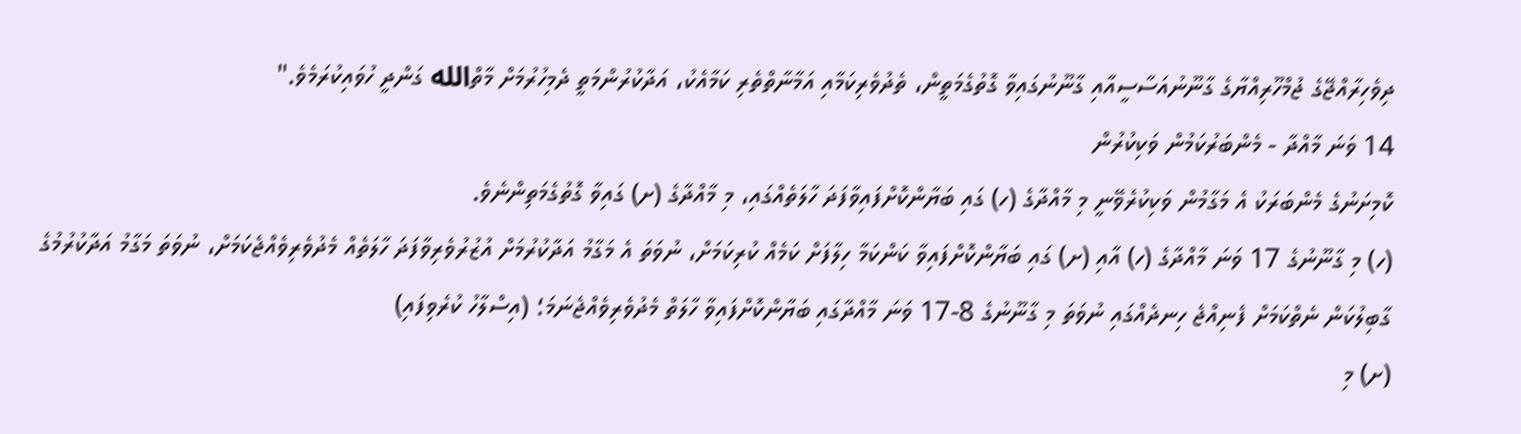ދިވެހިރާއްޖޭގެ ޖުމްހޫރިއްޔާގެ ގާނޫނުއަސާސީއާއި ގާނޫނުގައިވާ ގޮތުގެމަތީން، ތެދުވެރިކަމާއި އަމާނާތްތެރި ކަމާއެކު، އަދާކުރުންމަތީ ދެމިހުރުމަށް މާތްالله ގަންދީ ހުވައިކުރަމެވެ."
14 ވަނަ މާއްދާ - މެންބަރުކަމުން ވަކިކުރުން
ކޮމިށަނުގެ މެންބަރަކު އެ މަގާމުން ވަކިކުރެވޭނީ މި މާއްދާގެ (ހ) ގައި ބަޔާންކޮށްފައިވާފަދަ ހާލަތެއްގައި، މި މާއްދާގެ (ށ) ގައިވާ ގޮތުގެމަތިންނެވެ.
(ހ) މި ގާނޫނުގެ 17 ވަނަ މާއްދާގެ (ހ) އާއި (ށ) ގައި ބަޔާންކޮށްފައިވާ ކަންކަމާ ހިލާފަށް ކަމެއް ކުރިކަމަށް، ނުވަތަ އެ މަގާމު އަދާކުރުމަށް އުޒުރުވެރިވާފަދަ ހާލަތެއް މެދުވެރިވެއްޖެކަމަށް، ނުވަތަ މަގާމު އަދާކުރުމުގެ ގާބިލުކަން ނެތްކަމަށް ފެނިއްޖެ ހިނދެއްގައި ނުވަތަ މި ގާނޫނުގެ 8-17 ވަނަ މާއްދާގައި ބަޔާންކޮށްފައިވާ ހާލަތް މެދުވެރިވެއްޖެނަމަ؛ (އިސްލާހު ކުރެވިފައި)
(ށ) މި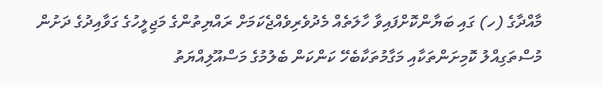މާއްދާގެ (ހ) ގައި ބަޔާންކޮށްފައިވާ ހާލަތެއް މެދުވެރިވެއްޖެކަމަށް ރައްޔިތުންގެ މަޖިލީހުގެ ގަވާއިދުގެ ދަށުން މުސްތަގިއްލު ކޮމިށަންތަކާއި މަގާމުތަކާބެހޭ ކަންކަން ބެލުމުގެ މަސްއޫލިއްޔަތު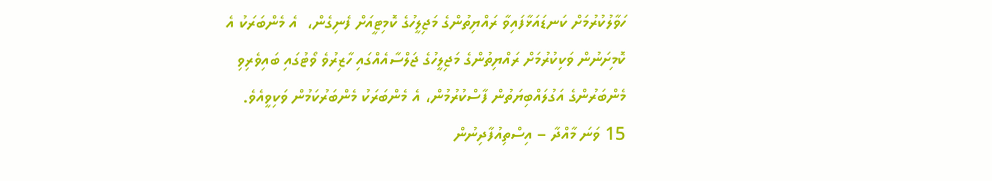ހަވާލުކުރުމަށް ކަނޑައަޅާފައިވާ ރައްޔިތުންގެ މަޖިލީހުގެ ކޮމިޓީއަށް ފެނިގެން،  އެ މެންބަރަކު އެ ކޮމިށަނުން ވަކިކުރުމަށް ރައްޔިތުންގެ މަޖިލީހުގެ ޖަލްސާއެއްގައި ހާޒިރުވެ ވޯޓުގައި ބައިވެރިވި މެންބަރުންގެ އަގުލައްބިޔަތުން ފާސްކުރުމުން، އެ މެންބަރަކު މެންބަރުކަމުން ވަކިވީއެވެ.
15 ވަނަ މާއްދާ – އިސްތިއުފާދިނުން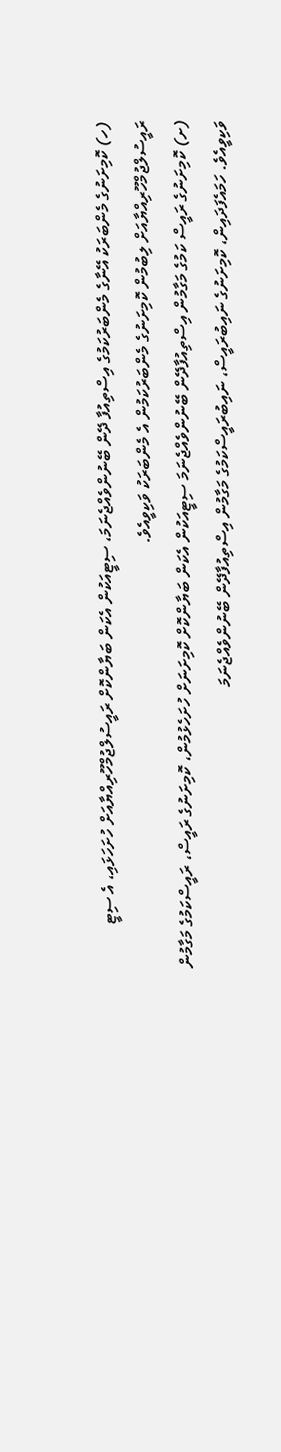(ހ) ކޮމިށަނުގެ މެންބަރަކު އޭނާގެ މެންބަރުކަމުގެ އިސްތިއުފާ ދޭން ބޭނުންވެއްޖެނަމަ، ސިޓީއަކުން އެކަން ބަޔާންކޮށް ރައީސުލްޖުމްހޫރިއްޔާއަށް ހުށަހަޅައި، އެ ސިޓީ ރައީސުލްޖުމްހޫރިއްޔާއަށް ލިބުމުން ކޮމިށަނުގެ މެންބަރުކަމުން އެ މެންބަރަކު ވަކިވީއެވެ.
(ށ) ކޮމިށަނުގެ ރައީސް ކަމުގެ މަގާމުން އިސްތިއުފާދޭން ބޭނުންވެއްޖެނަމަ ސިޓީއަކުން އެކަން ބަޔާންކޮށް ކޮމިށަނަށް ހުށަހެޅުމުން، ކޮމިށަނުގެ ރައީސް، ރައީސްކަމުގެ މަގާމުން ވަކިވީއެވެ. ހަމައެފަދައިން، ކޮމިށަނުގެ ނައިބުރައީސް، ނައިބުރައީސްކަމުގެ މަގާމުން އިސްތިއުފާދޭން ބޭނުންވެއްޖެނަމަ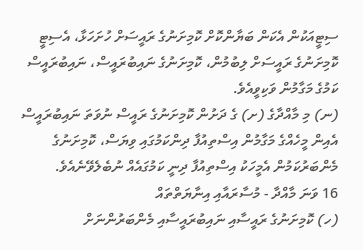ސިޓީއަކުން އެކަން ބަޔާންކޮށް ކޮމިށަނުގެ ރައީސަށް ހުށަހަޅާ، އެސިޓީ ކޮމިށަނުގެ ރައީސަށް ލިބުމުން، ކޮމިށަނުގެ ނައިބުރައީސް، ނައިބުރައީސް ކަމުގެ މަގާމުން ވަކިވީއެވެ.
(ނ) މި މާއްދާގެ (ށ) ގެ ދަށުން ކޮމިށަނުގެ ރައީސް ނުވަތަ ނައިބުރައީސް އެއިން މީހެއްގެ މަގާމުން އިސްތިއުފާ ދިންކަމުގައި ވިޔަސް، ކޮމިށަނުގެ މެންބަރުކަމުން އެމީހަކު އިސްތިއުފާ ދިނީ ކަމުގައެއް ނުބެލެވޭނެއެވެ.
16 ވަނަ މާއްދާ - މުސާރައާއި އިނާޔަތްތައް
(ހ) ކޮމިށަނުގެ ރައީސާއި ނައިބުރައީސާއި މެންބަރުންނަށް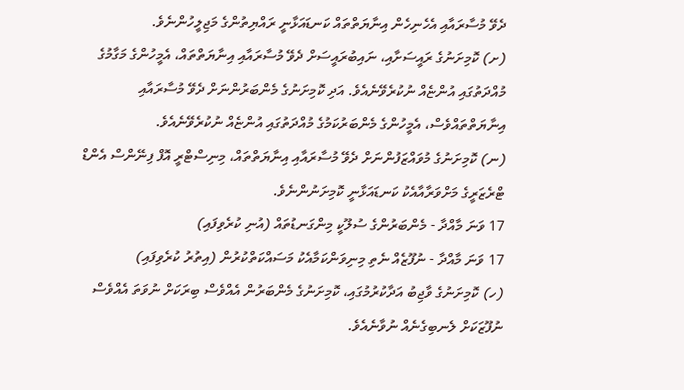ދެވޭ މުސާރައާއި އެހެނިހެން އިނާޔަތްތައް ކަނޑައަޅާނީ ރައްޔިތުންގެ މަޖިލީހުންނެވެ.
(ށ) ކޮމިށަނުގެ ރައީސަށާއި، ނައިބުރައީސަށް ދެވޭ މުސާރައާއި އިނާޔަތްތައް، އެމީހުންގެ މަގާމުގެ މުއްދަތުގައި އުންޏެއް ނުކުރެވޭނެއެވެ. އަދި ކޮމިށަނުގެ މެންބަރުންނަށް ދެވޭ މުސާރައާއި އިނާޔަތްތައްވެސް، އެމީހުންގެ މެންބަރުކަމުގެ މުއްދަތުގައި އުންޏެއް ނުކުރެވޭނެއެވެ.
(ނ) ކޮމިށަނުގެ މުވައްޒަފުންނަށް ދެވޭ މުސާރައާއި އިނާޔަތްތައް، މިނިސްޓްރީ އޮފް ފިނޭންސް އެންޑް ޓްރެޒަރީގެ މަށްވަރާއާއެކު ކަނޑައަޅާނީ ކޮމިށަނުންނެވެ.
17 ވަނަ މާއްދާ - މެންބަރުންގެ ސުލޫކީ މިންގަނޑުތައް (އުނި ކުރެވިފައި)
17 ވަނަ މާއްދާ - ނުފޫޒެއް ނެތި މިނިވަންކަމާއެކު މަސައްކަތްކުރުން (އިތުރު ކުރެވިފައި)
(ހ) ކޮމިށަނުގެ ވާޖިބު އަދާކުރުމުގައި، ކޮމިށަނުގެ މެންބަރުން އެއްވެސް ބިރަކަށް ނުވަތަ އެއްވެސް ނުފޫޒަކަށް ލެނބިގެނެއް ނުވާނެއެވެ.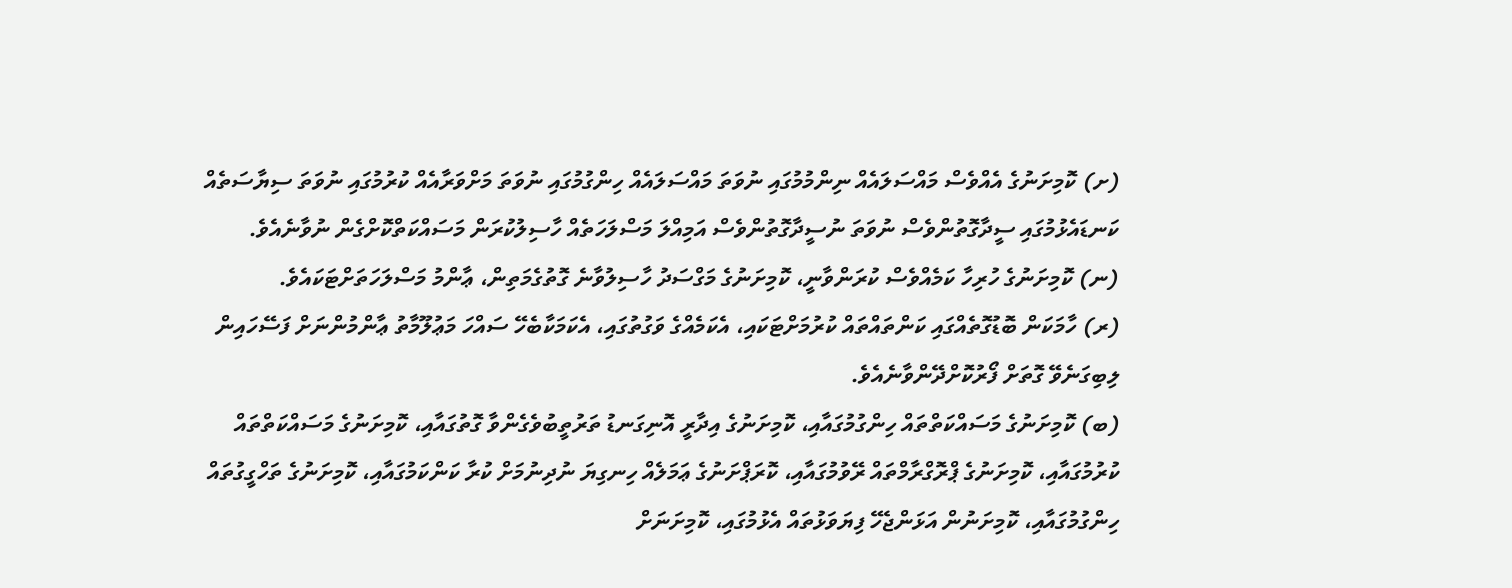(ށ) ކޮމިށަނުގެ އެއްވެސް މައްސަލައެއް ނިންމުމުގައި ނުވަތަ މައްސަލައެއް ހިންގުމުގައި ނުވަތަ މަށްވަރާއެއް ކުރުމުގައި ނުވަތަ ސިޔާސަތެއް ކަނޑައެޅުމުގައި ސީދާގޮތުންވެސް ނުވަތަ ނުސީދާގޮތުންވެސް އަމިއްލަ މަސްލަހަތެއް ހާސިލުކުރަން މަސައްކަތްކޮށްގެން ނުވާނެއެވެ.
(ނ) ކޮމިށަނުގެ ހުރިހާ ކަމެއްވެސް ކުރަންވާނީ، ކޮމިށަނުގެ މަގްސަދު ހާސިލުވާނެ ގޮތުގެމަތިން، ޢާންމު މަސްލަހަތަށްޓަކައެވެ.
(ރ) ހާމަކަން ބޮޑުގޮތެއްގައި ކަންތައްތައް ކުރުމަށްޓަކައި، އެކަމެއްގެ ވަގުތުގައި، އެކަމަކާބެހޭ ސައްހަ މަޢުލޫމާތު ޢާންމުންނަށް ފަސޭހައިން ލިބިގަނެވޭ ގޮތަށް ފޯރުކޮށްދޭންވާނެއެވެ.
(ބ) ކޮމިށަނުގެ މަސައްކަތްތައް ހިންގުމުގައާއި، ކޮމިށަނުގެ އިދާރީ އޮނިގަނޑު ތަރުތީބުވެގެންވާ ގޮތުގައާއި، ކޮމިށަނުގެ މަސައްކަތްތައް ކުރުމުގައާއި، ކޮމިށަނުގެ ޕްރޮގްރާމްތައް ރޭވުމުގައާއި، ކޮރަޕްށަނުގެ ޢަމަލެއް ހިނގިޔަ ނުދިނުމަށް ކުރާ ކަންކަމުގައާއި، ކޮމިށަނުގެ ތަހްގީގުތައް ހިންގުމުގައާއި، ކޮމިށަނުން އަޅަންޖެހޭ ފިޔަވަޅުތައް އެޅުމުގައި، ކޮމިށަނަށް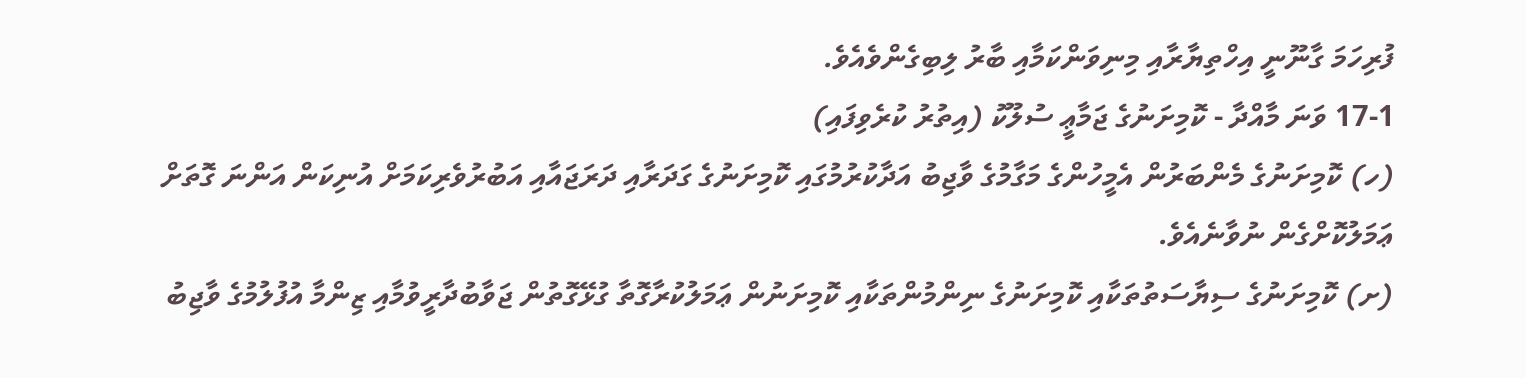ފުރިހަމަ ގާނޫނީ އިހްތިޔާރާއި މިނިވަންކަމާއި ބާރު ލިބިގެންވެއެވެ.
17-1 ވަނަ މާއްދާ - ކޮމިށަނުގެ ޖަމާޢީ ސުލޫކު (އިތުރު ކުރެވިފައި)
(ހ) ކޮމިށަނުގެ މެންބަރުން އެމީހުންގެ މަގާމުގެ ވާޖިބު އަދާކުރުމުގައި ކޮމިށަނުގެ ގަދަރާއި ދަރަޖައާއި އަބުރުވެރިކަމަށް އުނިކަން އަންނަ ގޮތަށް ޢަމަލުކޮށްގެން ނުވާނެއެވެ.
(ށ) ކޮމިށަނުގެ ސިޔާސަތުތަކާއި ކޮމިށަނުގެ ނިންމުންތަކާއި ކޮމިށަނުން ޢަމަލުކުރާގޮތާ ގުޅޭގޮތުން ޖަވާބުދާރީވުމާއި ޒިންމާ އުފުލުމުގެ ވާޖިބު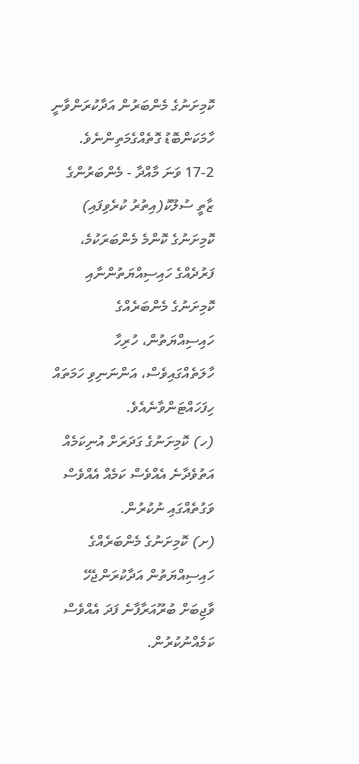ކޮމިށަނުގެ މެންބަރުން އަދާކުރަންވާނީ ހާމަކަންބޮޑު ގޮތެއްގެމަތިންނެވެ.
17-2 ވަނަ މާއްދާ - މެންބަރުންގެ ޒާތީ ސުލޫކު(އިތުރު ކުރެވިފައި)
ކޮމިށަނުގެ ކޮންމެ މެންބަރަކުމެ، ފަރުދެއްގެ ހައިސިއްޔަތުންނާއި ކޮމިށަނުގެ މެންބަރެއްގެ ހައިސިއްޔަތުން، ހުރިހާ ހާލަތެއްގައިވެސް، އަންނަނިވި ހަމަތައް ހިފަހައްޓަންވާނެއެވެ.
(ހ) ކޮމިށަނުގެ ގަދަރަށް އުނިކަމެއް އަތުވެދާނެ އެއްވެސް ކަމެއް އެއްވެސް ވަގުތެއްގައި ނުކުރުން.
(ށ) ކޮމިށަނުގެ މެންބަރެއްގެ ހައިސިއްޔަތުން އަދާކުރަންޖެހޭ ވާޖިބަށް ބުރޫއަރާފާނެ ފަދަ އެއްވެސް ކަމެއްނުކުރުން.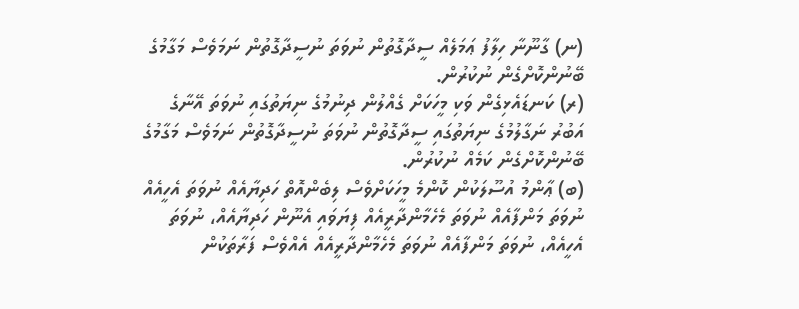(ނ) ގާނޫނާ ހިލާފު ޢަމަލެއް ސީދާގޮތުން ނުވަތަ ނުސީދާގޮތުން ނަމަވެސް މަގާމުގެ ބޭނުންކޮށްގެން ނުކުރުން.
(ރ) ކަނޑައެޅިގެން ވަކި މީހަކަށް ގެއްލުން ދިނުމުގެ ނިޔަތުގައި ނުވަތަ އޭނާގެ އަބުރު ނަގާލުމުގެ ނިޔަތުގައި ސީދާގޮތުން ނުވަތަ ނުސީދާގޮތުން ނަމަވެސް މަގާމުގެ ބޭނުންކޮށްގެން ކަމެއް ނުކުރުން.
(ބ) ޢާންމު އުސޫލަކުން ކޮންމެ މީހަކަށްވެސް ލިބެންއޮތް ހަދިޔާއެއް ނުވަތަ އެހީއެއް ނުވަތަ މަންފާއެއް ނުވަތަ މެހެމާންދާރީއެއް ފިޔަވައި އެނޫން ހަދިޔާއެއް، ނުވަތަ އެހީއެއް، ނުވަތަ މަންފާއެއް ނުވަތަ މެހެމާންދާރީއެއް އެއްވެސް ފަރާތަކުން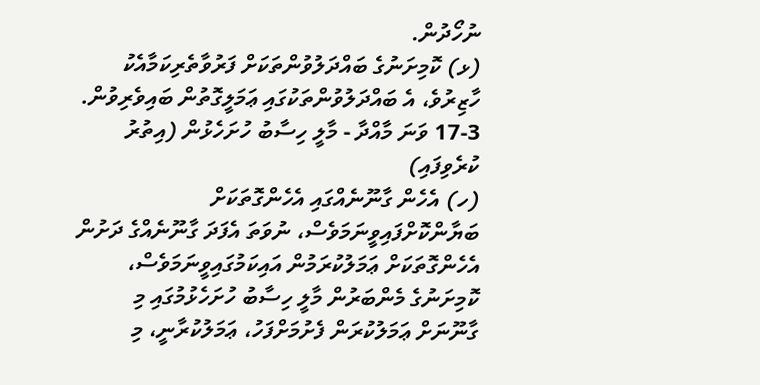ނުހޯދުން.
(ޅ) ކޮމިށަނުގެ ބައްދަލުވުންތަކަށް ފަރުވާތެރިކަމާއެކު ހާޒިރުވެ، އެ ބައްދަލުވުންތަކުގައި ޢަމަލީގޮތުން ބައިވެރިވުން.
17-3 ވަނަ މާއްދާ - މާލީ ހިސާބު ހުށަހެޅުން (އިތުރު ކުރެވިފައި)
(ހ) އެހެން ގާނޫނެއްގައި އެހެންގޮތަކަށް ބަޔާންކޮށްފައިވީނަމަވެސް، ނުވަތަ އެފަދަ ގާނޫނެއްގެ ދަށުން އެހެންގޮތަކަށް ޢަމަލުކުރަމުން އައިކަމުގައިވީނަމަވެސް، ކޮމިށަނުގެ މެންބަރުން މާލީ ހިސާބު ހުށަހެޅުމުގައި މި ގާނޫނަށް ޢަމަލުކުރަން ފެށުމަށްފަހު، ޢަމަލުކުރާނީ، މި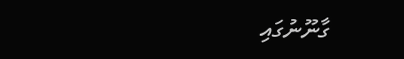ގާނޫނުގައި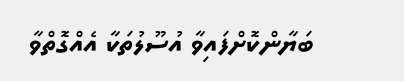ބަޔާންކޮށްފައިވާ އުސޫލުތަކާ އެއްގޮތްވާ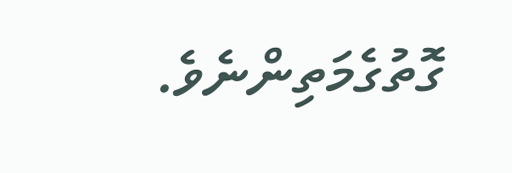ގޮތުގެމަތިންނެވެ.